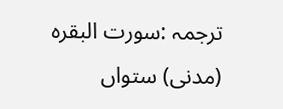ترجمہ :سورت البقرہ (مدنی) ستواں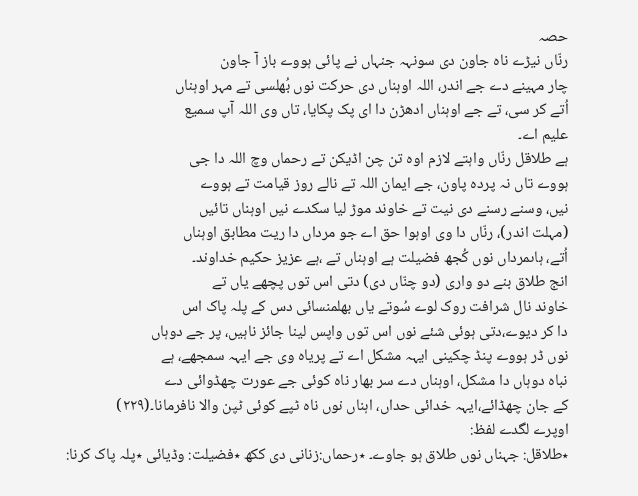حصہ
رنّاں نیڑے ناہ جاون دی سونہہ جنہاں نے پائی ہووے باز آ جاون
چار مہینے دے جے اندر، اللہ اوہناں دی حرکت نوں بُھلسی تے مہر اوہناں
اُتے کر سی، تے جے اوہناں ادھڑن دا ای پک پکایا، تاں وی اللہ آپ سمیع
علیم اے۔
ہے طلاقل رنّاں واہتے لازم اوہ تن چن اڈیکن تے رحماں وچ اللہ دا جی
ہووے تاں نہ پردہ پاون، جے ایمان اللہ تے نالے روز قیامت تے ہووے
نیں، وسنے رسنے دی نیت تے خاوند موڑ لیا سکدے نیں اوہناں تائیں
(مہلت اندر)، رنّاں دا وی اوہوا حق اے جو مرداں دا ریت مطابق اوہناں
اُتے، ہاںمرداں نوں کُجھ فضیلت ہے اوہناں تے ،ہے عزیز حکیم خداوند۔
انج طلاق بنے دو واری (دو چنّاں دی) دتی اس توں پچھے یاں تے
خاوند نال شرافت روک لوے سُوتے یاں بھلمنسائی دس کے پلہ پاک اس
دا کر دیوے،دتی ہوئی شئے نوں اس توں واپس لینا جائز ناہیں، پر جے دوہاں
نوں ڈر ہووے پنڈ چکینی ایہہ مشکل اے تے پریاہ وی جے ایہہ سمجھے، ہے
نباہ دوہاں دا مشکل، اوہناں دے سر بھار ناہ کوئی جے عورت چھڈوائی دے
کے جان چھڈائے،ایہہ خدائی حداں، اہناں نوں ناہ ٹپے کوئی ٹپن والا نافرمانا۔(٢٢٩)
اوپرے لگدے لفظ:
٭طلاقل: جہناں نوں طلاق ہو جاوے۔ ٭رحماں:زنانی دی ککھ ٭فضیلت: وڈیائی ٭پلہ پاک کرنا: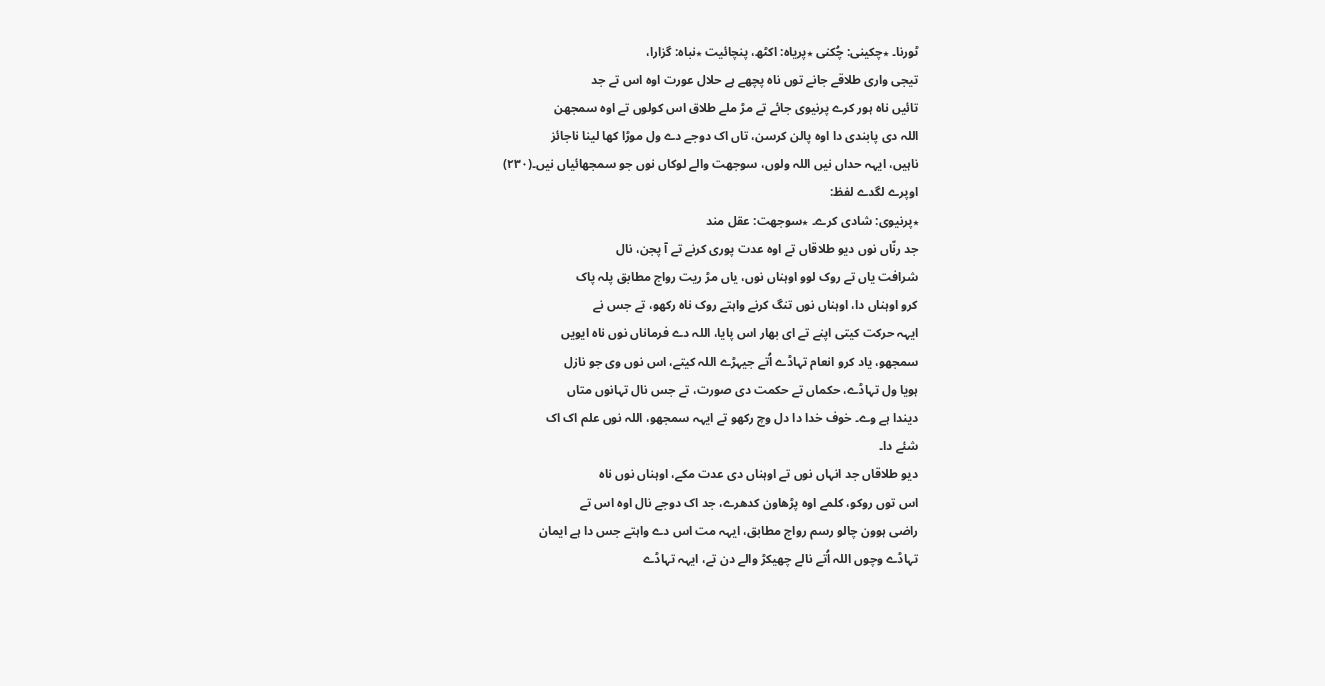ٹورنا۔ ٭چکینی: چُکنی ٭پریاہ: اکٹھ، پنچائیت ٭نباہ: گزارا،
تیجی واری طلاقے جانے توں ناہ پچھے ہے حلال عورت اوہ اس تے جد
تائیں ناہ ہور کرے پرنیوی جائے تے مڑ ملے طلاق اس کولوں تے اوہ سمجھن
اللہ دی پابندی دا اوہ پالن کرسن، تاں اک دوجے دے ول موڑا کھا لینا ناجائز
ناہیں، ایہہ حداں نیں اللہ ولوں، سوجھت والے لوکاں نوں جو سمجھائیاں نیں۔(٢٣٠)
اوپرے لگدے لفظ:
٭پرنیوی: شادی کرے۔ ٭سوجھت: عقل مند
جد رنّاں نوں دیو طلاقاں تے اوہ عدت پوری کرنے تے آ پجن، نال
شرافت یاں تے روک لوو اوہناں نوں، یاں مڑ ریت رواج مطابق پلہ پاک
کرو اوہناں دا، اوہناں نوں تنگ کرنے واہتے روک ناہ رکھو، تے جس نے
ایہہ حرکت کیتی اپنے تے ای بھار اس پایا، اللہ دے فرماناں نوں ناہ ایویں
سمجھو، یاد کرو انعام تہاڈے اُتے جیہڑے اللہ کیتے، اس نوں وی جو نازل
ہویا ول تہاڈے، حکماں تے حکمت دی صورت، تے جس نال تہانوں متاں
دیندا ہے وے۔ خوف خدا دا دل وچ رکھو تے ایہہ سمجھو، اللہ نوں علم اک اک
شئے دا۔
دیو طلاقاں جد انہاں نوں تے اوہناں دی عدت مکے، اوہناں نوں ناہ
اس توں روکو، کلمے اوہ پڑھاون کدھرے، جد اک دوجے نال اوہ اس تے
راضی ہوون چالو رسم رواج مطابق، ایہہ مت اس دے واہتے جس دا ہے ایمان
تہاڈے وچوں اللہ اُتے نالے چھیکڑ والے دن تے، ایہہ تہاڈے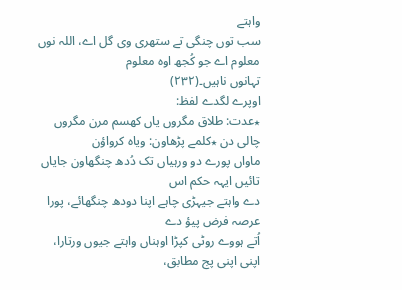واہتے
سب توں چنگی تے ستھری وی گل اے، اللہ نوں معلوم اے جو کُجھ اوہ معلوم
تہانوں ناہیں۔(٢٣٢)
اوپرے لگدے لفظ:
٭عدت: طلاق مگروں یاں کھسم مرن مگروں چالی دن ٭کلمے پڑھاون: ویاہ کرواؤن
ماواں پورے دو ورہیاں تک دُدھ چنگھاون جایاں تائیں ایہہ حکم اس
دے واہتے جیہڑی چاہے اپنا دودھ چنگھائے، پورا عرصہ فرض پیؤ دے
اُتے ہووے روٹی کپڑا اوہناں واہتے جیوں ورتارا، اپنی اپنی پج مطابق،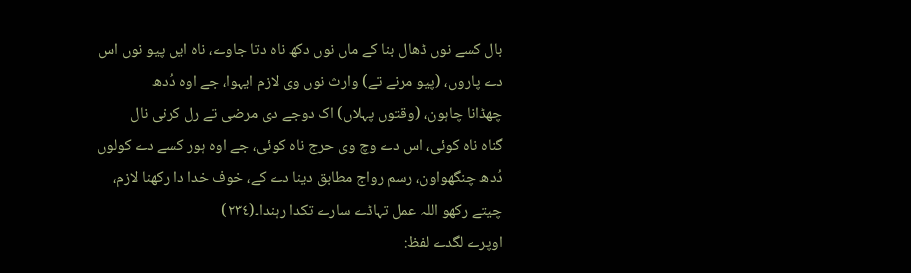بال کسے نوں ڈھال بنا کے ماں نوں دکھ ناہ دتا جاوے، ناہ ایں پیو نوں اس
دے پاروں، (پیو مرنے تے) وارث نوں وی لازم ایہوا، جے اوہ دُدھ
چھڈانا چاہون، (وقتوں پہلاں) اک دوجے دی مرضی تے رل کرنی نال
گناہ ناہ کوئی، اس دے وچ وی حرج ناہ کوئی، جے اوہ ہور کسے دے کولوں
دُدھ چنگھواون، رسم رواج مطابق دینا دے کے، خوف خدا دا رکھنا لازم،
چیتے رکھو اللہ عمل تہاڈے سارے تکدا رہندا۔(٢٣٤)
اوپرے لگدے لفظ: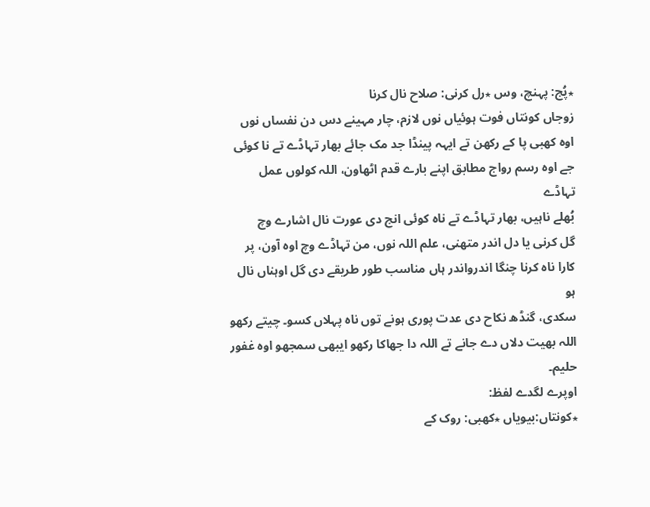٭پُج: پہنچ، وس ٭رل کرنی: صلاح نال کرنا
زوجاں کونتاں فوت ہوئیاں نوں لازم، چار مہینے دس دن نفساں نوں
اوہ کھبی پا کے رکھن تے ایہہ پینڈا جد مک جائے بھار تہاڈے تے نا کوئی
جے اوہ رسم رواج مطابق اپنے بارے قدم اٹھاون، اللہ کولوں عمل تہاڈے
بُھلے ناہیں، بھار تہاڈے تے ناہ کوئی انج دی عورت نال اشارے وچ
گل کرنی یا دل اندر متھنی، علم اللہ نوں، من تہاڈے وچ اوہ آون، پر
کارا ناہ کرنا چنگا اندرواندر ہاں مناسب طور طریقے دی گل اوہناں نال ہو
سکدی، گنڈھ نکاح دی عدت پوری ہونے توں ناہ پہلاں کسو۔ چیتے رکھو
اللہ بھیت دلاں دے جانے تے اللہ دا جھاکا رکھو ایبھی سمجھو اوہ غفور حلیم۔
اوپرے لگدے لفظ:
٭کونتاں:بیویاں ٭کھبی: روک کے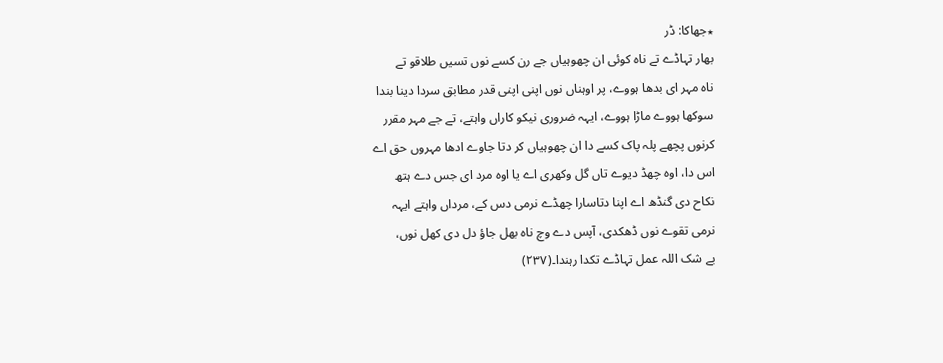٭جھاکا: ڈر
بھار تہاڈے تے ناہ کوئی ان چھوہیاں جے رن کسے نوں تسیں طلاقو تے
ناہ مہر ای بدھا ہووے، پر اوہناں نوں اپنی اپنی قدر مطابق سردا دینا بندا
سوکھا ہووے ماڑا ہووے، ایہہ ضروری نیکو کاراں واہتے، تے جے مہر مقرر
کرنوں پچھے پلہ پاک کسے دا ان چھوہیاں کر دتا جاوے ادھا مہروں حق اے
اس دا، اوہ چھڈ دیوے تاں گل وکھری اے یا اوہ مرد ای جس دے ہتھ
نکاح دی گنڈھ اے اپنا دتاسارا چھڈے نرمی دس کے، مرداں واہتے ایہہ
نرمی تقوے نوں ڈھکدی، آپس دے وچ ناہ بھل جاؤ دل دی کھل نوں،
بے شک اللہ عمل تہاڈے تکدا رہندا۔(٢٣٧)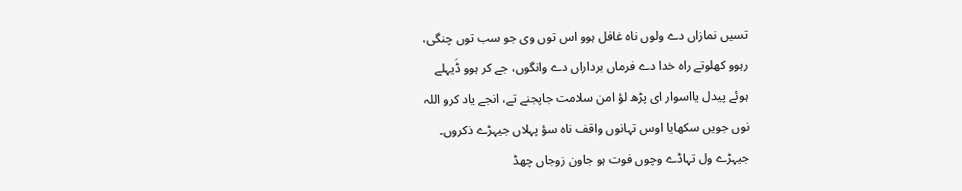تسیں نمازاں دے ولوں ناہ غافل ہوو اس توں وی جو سب توں چنگی،
رہوو کھلوتے راہ خدا دے فرماں برداراں دے وانگوں، جے کر ہوو ڈَیہلے
ہوئے پیدل یااسوار ای پڑھ لؤ امن سلامت جاپجنے تے، انجے یاد کرو اللہ
نوں جویں سکھایا اوس تہانوں واقف ناہ سؤ پہلاں جیہڑے ذکروں۔
جیہڑے ول تہاڈے وچوں فوت ہو جاون زوجاں چھڈ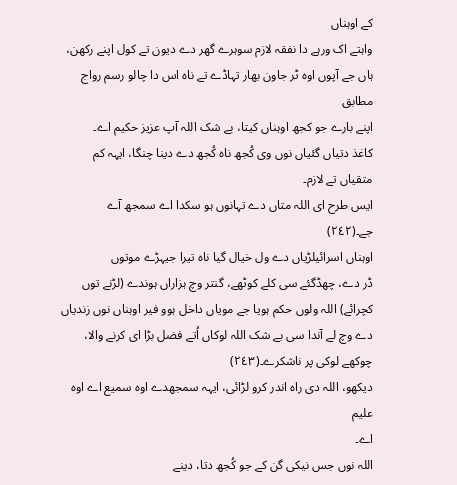کے اوہناں
واہتے اک ورہے دا نفقہ لازم سوہرے گھر دے دیون تے کول اپنے رکھن،
ہاں جے آپوں اوہ ٹر جاون بھار تہاڈے تے ناہ اس دا چالو رسم رواج مطابق
اپنے بارے جو کجھ اوہناں کیتا، بے شک اللہ آپ عزیز حکیم اے۔
کاغذ دتیاں گئیاں نوں وی کُجھ ناہ کُجھ دے دینا چنگا، ایہہ کم
متقیاں تے لازم۔
ایس طرح ای اللہ متاں دے تہانوں ہو سکدا اے سمجھ آے جے۔(٢٤٢)
اوہناں اسرائیلڑیاں دے ول خیال گیا ناہ تیرا جیہڑے موتوں
ڈر دے، چھڈگئے سی کلے کوٹھے، گنتر وچ ہزاراں ہوندے (لڑنے توں
کچرائے) اللہ ولوں حکم ہویا جے مویاں داخل ہوو فیر اوہناں نوں زندیاں
دے وچ لے آندا سی بے شک اللہ لوکاں اُتے فضل بڑا ای کرنے والا،
چوکھے لوکی پر ناشکرے۔(٢٤٣)
دیکھو، اللہ دی راہ اندر کرو لڑائی، ایہہ سمجھدے اوہ سمیع اے اوہ علیم
اے۔
اللہ نوں جس نیکی گن کے جو کُجھ دتا، دینے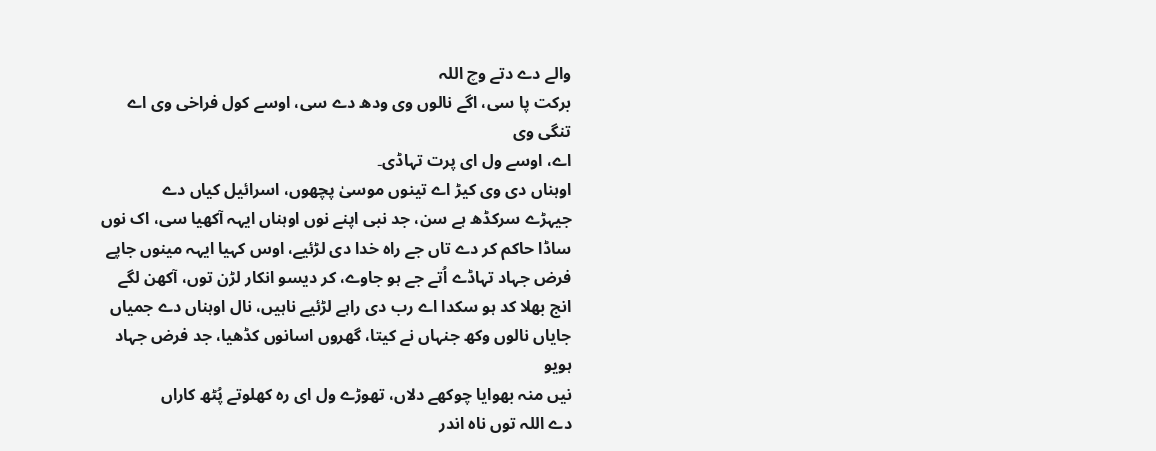والے دے دتے وچ اللہ
برکت پا سی، اگے نالوں وی ودھ دے سی، اوسے کول فراخی وی اے تنگی وی
اے، اوسے ول ای پرت تہاڈی۔
اوہناں دی وی کیڑ اے تینوں موسیٰ پچھوں، اسرائیل کیاں دے
جیہڑے سرکڈھ ہے سن، جد نبی اپنے نوں اوہناں ایہہ آکھیا سی، اک نوں
ساڈا حاکم کر دے تاں جے راہ خدا دی لڑئیے، اوس کہیا ایہہ مینوں جاپے
فرض جہاد تہاڈے اُتے جے ہو جاوے، کر دیسو انکار لڑن توں، آکھن لگے
انج بھلا کد ہو سکدا اے رب دی راہے لڑئیے ناہیں، نال اوہناں دے جمیاں
جایاں نالوں وکھ جنہاں نے کیتا، گھروں اسانوں کڈھیا، جد فرض جہاد ہویو
نیں منہ بھوایا چوکھے دلاں، تھوڑے ول ای رہ کھلوتے پُٹھ کاراں
دے اللہ توں ناہ اندر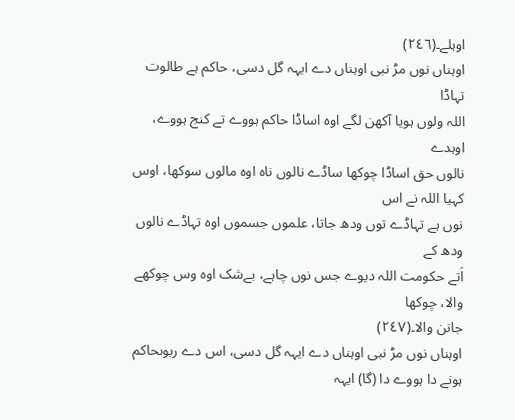اوہلے۔(٢٤٦)
اوہناں نوں مڑ نبی اوہناں دے ایہہ گل دسی، حاکم ہے طالوت تہاڈا
اللہ ولوں ہویا آکھن لگے اوہ اساڈا حاکم ہووے تے کنج ہووے، اوہدے
نالوں حق اساڈا چوکھا ساڈے نالوں ناہ اوہ مالوں سوکھا، اوس کہیا اللہ نے اس
نوں ہے تہاڈے توں ودھ جاتا، علموں جسموں اوہ تہاڈے نالوں ودھ کے
اَتے حکومت اللہ دیوے جس نوں چاہے، بےشک اوہ وس چوکھے والا، چوکھا
جانن والا۔(٢٤٧)
اوہناں نوں مڑ نبی اوہناں دے ایہہ گل دسی، اس دے ربوںحاکم
ہونے دا ہووے دا (گا) ایہہ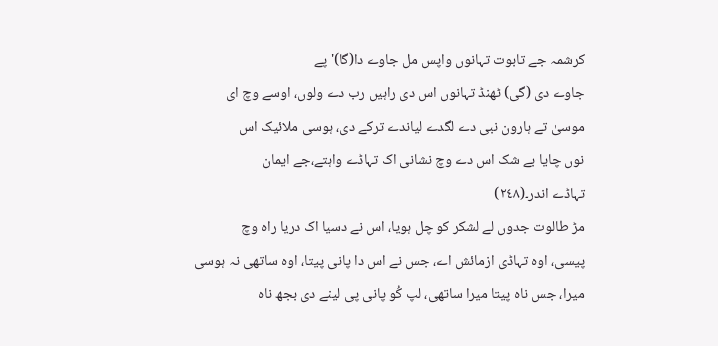کرشمہ جے تابوت تہانوں واپس مل جاوے دا(گا)'پے
جاوے دی (گی) ٹھنڈ تہانوں اس دی راہیں رب دے ولوں، اوسے وچ ای
موسیٰ تے ہارون نبی دے لگدے لیاندے ترکے دی، ہوسی ملائیک اس
نوں چایا بے شک اس دے وچ نشانی اک تہاڈے واہتے،جے ایمان
تہاڈے اندر۔(٢٤٨)
مڑ طالوت جدوں لے لشکر کو چل ہویا، اس نے دسیا اک دریا راہ وچ
پیسی، اوہ تہاڈی ازمائش اے، جس نے اس دا پانی پیتا، اوہ ساتھی نہ ہوسی
میرا، جس ناہ پیتا میرا ساتھی، لپ کُو پانی پی لینے دی بجھ ناہ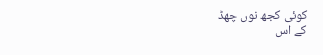کوئی کجھ نوں چھڈ
کے اس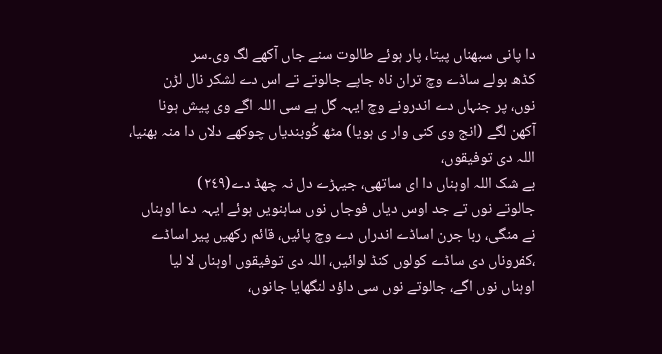دا پانی سبھناں پیتا، پار ہوئے طالوت سنے جاں آکھے لگ وی۔سر
کڈھ بولے ساڈے وچ تران ناہ جاپے جالوتے تے اس دے لشکر نال لڑن
نوں، پر جنہاں دے اندرونے وچ ایہہ گل ہے سی اللہ اگے وی پیش ہونا
آکھن لگے (انج وی کنی وار ی ہویا) مٹھ کُوبندیاں چوکھے دلاں دا منہ بھنیا،
اللہ دی توفیقوں،
بے شک اللہ اوہناں دا ای ساتھی، جیہڑے دل نہ چھڈ دے(٢٤٩)
جالوتے نوں تے جد اوس دیاں فوجاں نوں ساہنویں ہوئے ایہہ دعا اوہناں
نے منگی، ربا جرن اساڈے اندراں دے وچ پائیں، قائم رکھیں پیر اساڈے
،کفروناں دی ساڈے کولوں کنڈ لوائیں، اللہ دی توفیقوں اوہناں لا لیا
اوہناں نوں اگے، جالوتے نوں سی داؤد لنگھایا جانوں،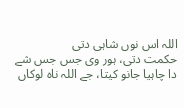اللہ اس نوں شاہی دتی
حکمت دتی، ہور وی جس جس شے دا چاہیا جانو کیتا، جے اللہ ناہ لوکاں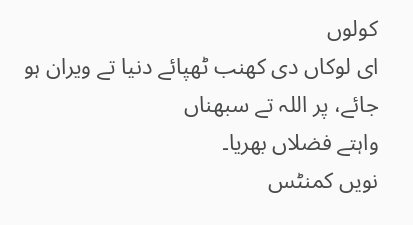کولوں
ای لوکاں دی کھنب ٹھپائے دنیا تے ویران ہو جائے، پر اللہ تے سبھناں
واہتے فضلاں بھریا۔
نویں کمنٹس